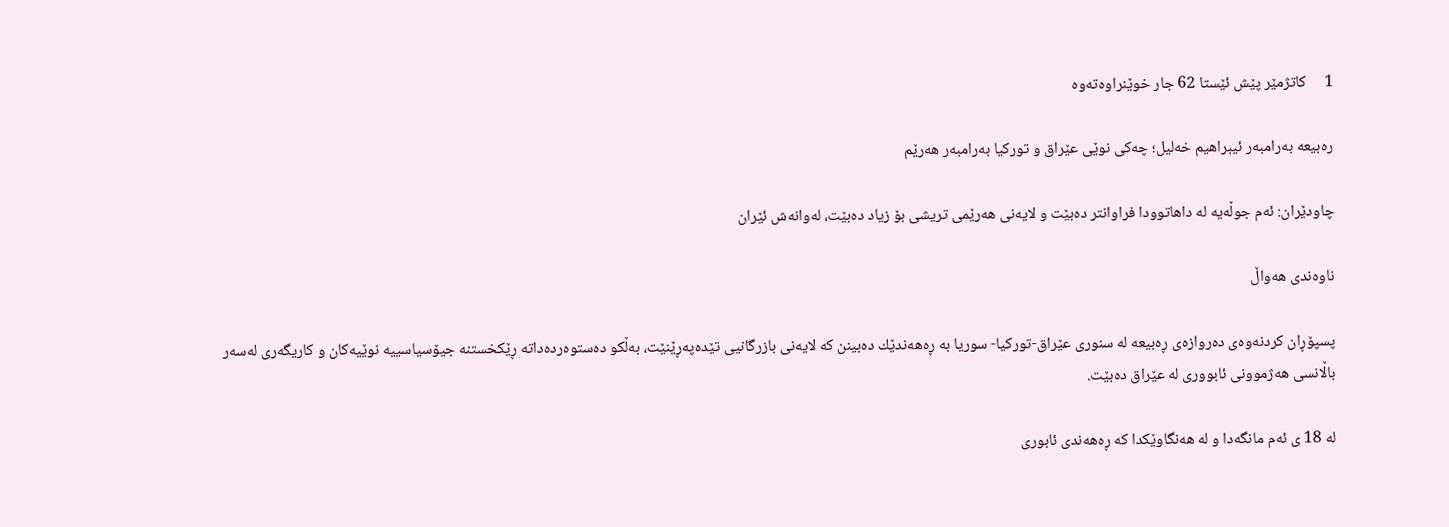1     کاتژمێر پێش ئێستا 62 جار خوێنراوەتەوە

ره‌بیعه‌ به‌رامبه‌ر ئیبراهیم خه‌لیل؛ چه‌كی نوێى عێراق و توركیا به‌رامبه‌ر هه‌رێم

چاودێران: ئه‌م جوڵه‌یه‌ له‌ داهاتوودا فراوانتر ده‌بێت و لایه‌نى هه‌رێمى تریشى بۆ زیاد ده‌بێت، له‌وانه‌ش ئێران

ناوەندی هەواڵ

پسپۆڕان كردنه‌وه‌ى ده‌روازه‌ى ڕه‌بیعه‌ له‌ سنورى عێراق-توركیا- سوریا به‌ ڕه‌هه‌ندێك ده‌بینن كه‌ لایه‌نى بازرگانیی تێده‌په‌ڕێنێت، به‌ڵكو ده‌ستوه‌رده‌داته‌ ڕێكخستنه‌ جیۆسیاسییه‌ نوێیه‌كان و كاریگه‌رى له‌سه‌ر باڵانسى هه‌ژموونى ئابوورى له‌ عێراق ده‌بێت.

له‌ 18 ى ئه‌م مانگه‌دا و له‌ هه‌نگاوێكدا كه‌ ڕه‌هه‌ندى ئابورى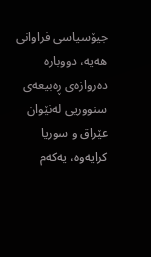جیۆسیاسى فراوانى هه‌یه‌، دووباره‌ ده‌روازه‌ى ڕه‌بیعه‌ى سنووریی له‌نێوان عێراق و سوریا كرایه‌وه‌، یه‌كه‌م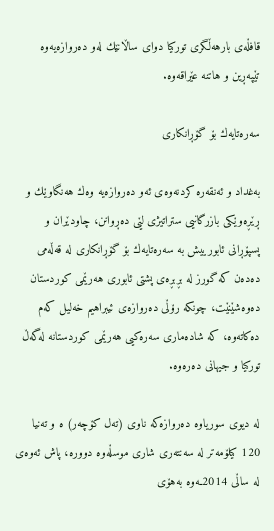قافڵه‌ى بارهه‌ڵگرى توركیا دواى ساڵانێك له‌و ده‌روازه‌یه‌وه‌ تێپه‌ڕین و هاتنه‌ عێراقه‌وه‌.

سه‌ره‌تایه‌ك بۆ گۆڕانكارى

به‌غداد و ئه‌نقه‌ره‌ كردنه‌وه‌ى ئه‌و ده‌روازه‌یه‌ وه‌ك هه‌نگاوێك و ڕێڕه‌وێكى بازرگانیی ستراتیژى لێى ده‌ڕوانن، چاودێران و پسپۆڕانى ئابورییش به‌ سه‌ره‌تایه‌ك بۆ گۆڕانكارى له‌ قه‌ڵه‌مى ده‌ده‌ن كه‌ گورز له‌ بڕبڕه‌ى پشتى ئابورى هه‌رێمى كوردستان ده‌وه‌شێنێت، چونكه‌ رۆڵى ده‌روازه‌ى ئیبراهیم خه‌لیل كه‌م ده‌كاته‌وه‌، كه‌ شاده‌مارى سه‌ره‌كیی هه‌رێمى كوردستانه‌ له‌گه‌ڵ توركیا و جیهانى ده‌ره‌وه‌.

له‌ دیوى سوریاوه‌ ده‌روازه‌كه‌ ناوى (تەل کۆچەر) ه‌ و تەنیا 120 کیلۆمەتر لە سەنتەری شاری موسڵەوە دوورە، پاش ئەوەی لە ساڵی 2014ـەوە بەهۆی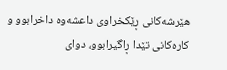هێرشەکانی ڕێکخراوی داعشەوە داخرابوو و کارەکانی تێدا ڕاگیرابوو، دوای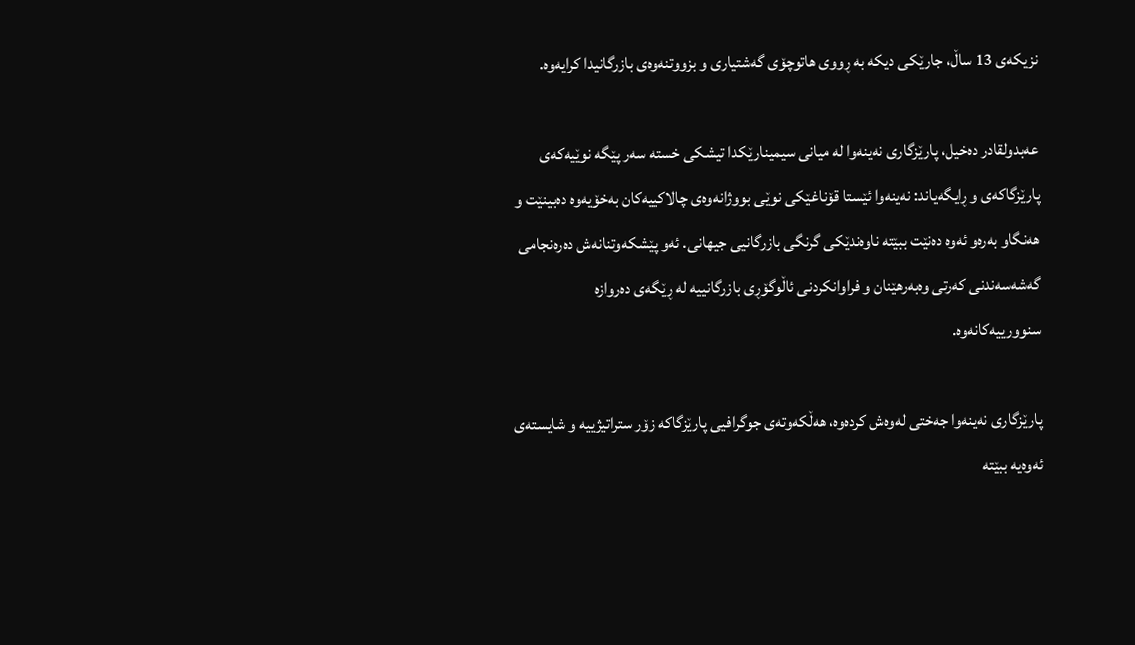نزیکەی 13 ساڵ، جارێکی دیکە بە ڕووی هاتوچۆی گەشتیاری و بزووتنەوەی بازرگانیدا کرایەوە.

عەبدولقادر دەخیل، پارێزگاری نەینەوا لە میانی سیمینارێکدا تیشکی خستە سەر پێگە نوێیەکەی پارێزگاکەی و ڕایگەیاند: نەینەوا ئێستا قۆناغێکی نوێی بووژانەوەی چالاکییەکان بەخۆیەوە دەبینێت و هەنگاو بەرەو ئەوە دەنێت ببێتە ناوەندێکی گرنگی بازرگانیی جیهانی. ئەو پێشکەوتنانەش دەرەنجامی گەشەسەندنی کەرتی وەبەرهێنان و فراوانکردنی ئاڵوگۆڕی بازرگانییە لە ڕێگەی دەروازە سنوورییەکانەوە.

پارێزگاری نەینەوا جەختی لەوەش کردەوە، هەڵکەوتەی جوگرافیی پارێزگاکە زۆر ستراتیژییە و شایستەی ئەوەیە ببێتە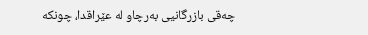چەقی بازرگانیی بەرچاو لە عێراقدا، چونکە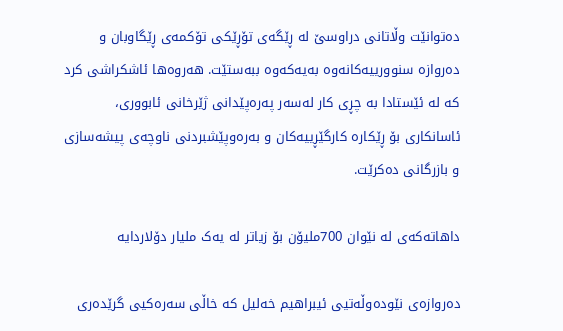دەتوانێت وڵاتانی دراوسێ لە ڕێگەی تۆڕێکی تۆکمەی ڕێگاوبان و دەروازە سنوورییەکانەوە بەیەکەوە ببەستێت. هەروەها ئاشکراشی کرد کە لە ئێستادا بە چڕی کار لەسەر پەرەپێدانی ژێرخانی ئابووری، ئاسانکاری بۆ ڕێکارە کارگێڕییەکان و بەرەوپێشبردنی ناوچەی پیشەسازی و بازرگانی دەکرێت.

داهاتەکەی لە نێوان 700ملیۆن بۆ زیاتر لە یەک ملیار دۆلاردایە

دەروازەی نێودەوڵەتیی ئیبراهیم خەلیل کە خاڵی سەرەکیی گرێدەری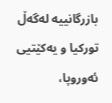بازرگانییە لەگەڵ تورکیا و یەکێتیی ئەوروپا،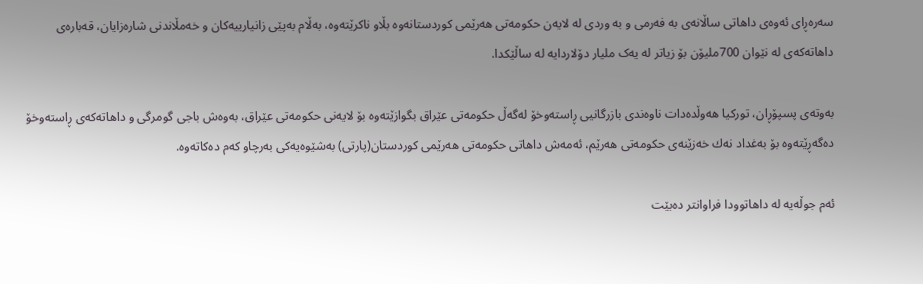سەرەڕای ئەوەی داهاتی ساڵانەی بە فەرمی و بە وردی لە لایەن حکومەتی هەرێمی کوردستانەوە بڵاو ناکرێتەوە، بەڵام بەپێی زانیارییەکان و خەمڵاندنی شارەزایان، قەبارەی داهاتەکەی لە نێوان 700ملیۆن بۆ زیاتر لە یەک ملیار دۆلاردایە لە ساڵێکدا.

به‌وته‌ى پسپۆڕان، توركیا هه‌وڵده‌دات ناوه‌ندى بازرگانیی ڕاسته‌وخۆ له‌گه‌ڵ حكومه‌تى عێراق بگوازێته‌وه‌ بۆ لایه‌نى حكومه‌تى عێراق، به‌وه‌ش باجى گومرگى و داهاته‌كه‌ى ڕاسته‌وخۆ ده‌گه‌ڕێته‌وه‌ بۆ به‌غداد نه‌ك خه‌زێنه‌ى حكومه‌تى هه‌رێم، ئه‌مه‌ش داهاتى حكومه‌تى هه‌رێمى كوردستان(پارتى) به‌شێوه‌یه‌كى به‌رچاو كه‌م ده‌كاته‌وه‌.

ئه‌م جوڵه‌یه‌ له‌ داهاتوودا فراوانتر ده‌بێت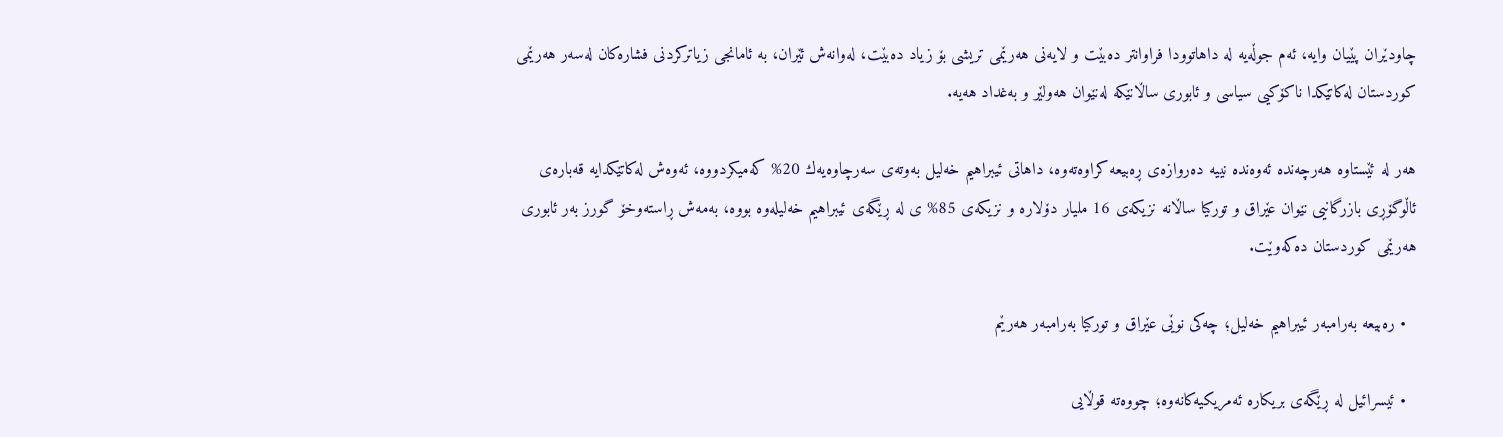چاودێران پێیان وایه‌، ئه‌م جوڵه‌یه‌ له‌ داهاتوودا فراوانتر ده‌بێت و لایه‌نى هه‌رێمى تریشى بۆ زیاد ده‌بێت، له‌وانه‌ش ئێران، به‌ ئامانجى زیاتركردنى فشاره‌كان له‌سه‌ر هه‌رێمى كوردستان له‌كاتێكدا ناكۆكیی سیاسى و ئابورى ساڵانێكه‌ له‌نێوان هه‌ولێر و به‌غداد هه‌یه‌.

هه‌ر له‌ ئێستاوه‌ هه‌رچه‌نده‌ ئه‌وه‌نده‌ نییه‌ ده‌روازه‌ى ڕه‌بیعه‌ كراوه‌ته‌وه‌، داهاتى ئیبراهیم خه‌لیل به‌وته‌ى سه‌رچاوه‌یه‌ك 20% كه‌میكردووه‌، ئه‌وه‌ش له‌كاتێكدایه‌ قه‌باره‌ى ئاڵوگۆڕى بازرگانیی نێوان عێراق و توركیا ساڵانه‌ نزیكه‌ى 16 ملیار دۆلاره‌ و نزیكه‌ى 85% ى له‌ ڕێگه‌ى ئیبراهیم خه‌لیله‌وه‌ بووه‌، به‌مه‌ش ڕاسته‌وخۆ گورز به‌ر ئابورى هه‌رێمى كوردستان ده‌كه‌وێت.

  • ره‌بیعه‌ به‌رامبه‌ر ئیبراهیم خه‌لیل؛ چه‌كی نوێى عێراق و توركیا به‌رامبه‌ر هه‌رێم

  • ئیسرائیل له‌ ڕێگه‌ى بریكاره‌ ئه‌مریكیه‌كانه‌وه‌؛ چووه‌ته‌ قوڵایی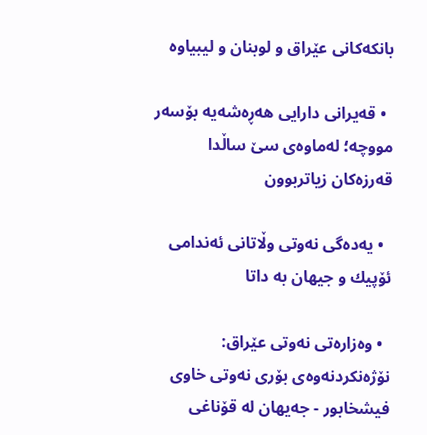بانكه‌كانی عێراق و لوبنان و لیبیاوه‌

  • قه‌یرانى دارایى هه‌ڕه‌شه‌یه‌ بۆسه‌ر مووچه‌؛ له‌ماوه‌ى سێ ساڵدا قه‌رزه‌كان زیاتربوون

  • یەدەگی نەوتی وڵاتانی ئەندامی ئۆپیك و جیهان بە داتا

  • وەزارەتی نەوتی عێراق: نۆژەنكردنەوەی بۆری نەوتی خاوی فیشخابور - جەیهان لە قۆناغی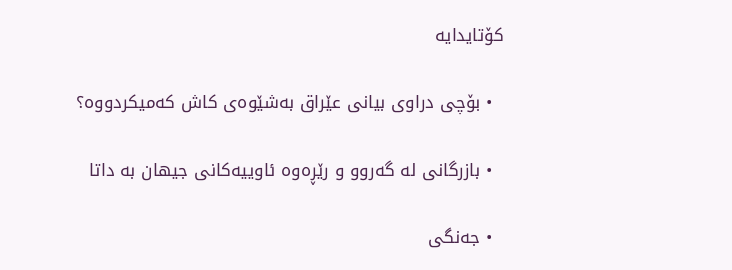كۆتایدایە

  • بۆچی دراوی بیانی عێراق بەشێوەی كاش كەمیكردووە؟

  • بازرگانی لە گەروو و رێڕەوە ئاوییەكانی جیهان بە داتا

  • جەنگی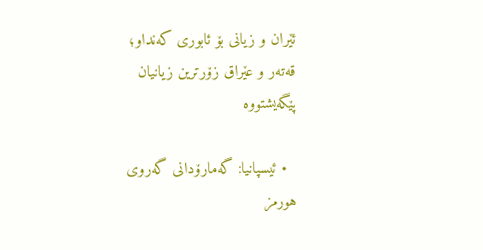ئێران و زیانی بۆ ئابوری كەنداو؛ قەتەر و عێراق زۆرترین زیانیان پێگەیشتووە

  • ئیسپانیا: گەمارۆدانی گەروی هورمز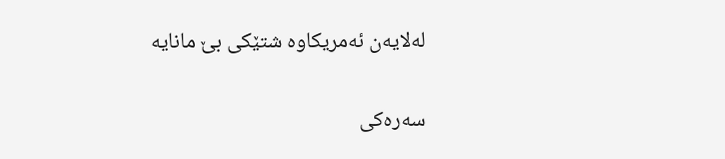لەلایەن ئەمریکاوە شتێکی بێ مانایە

سەرەکی